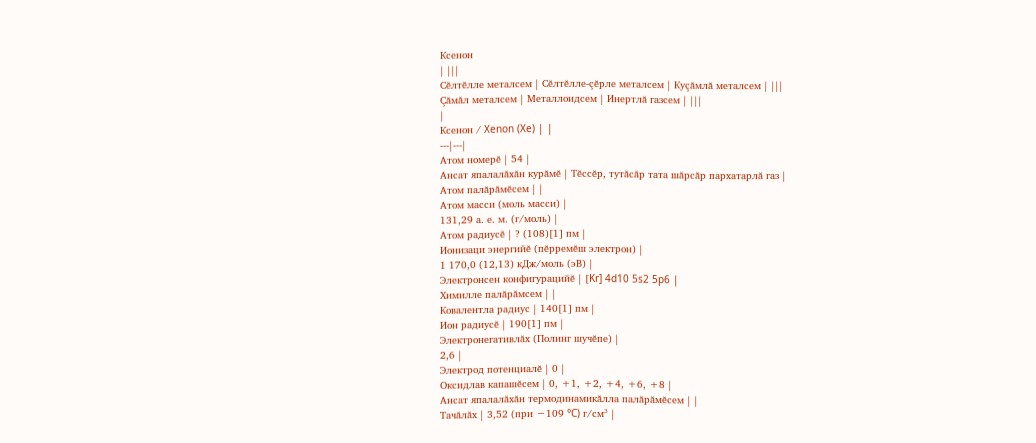Ксенон
| |||
Сĕлтĕлле металсем | Сĕлтĕлле-çĕрле металсем | Куçăмлă металсем | |||
Çăмăл металсем | Металлоидсем | Инертлă газсем | |||
|
Ксенон / Xenon (Xe) | |
---|---|
Атом номерĕ | 54 |
Ансат япалалăхăн курăмĕ | Тĕссĕр, тутăсăр тата шăрсăр пархатарлă газ |
Атом палăрăмĕсем | |
Атом масси (моль масси) |
131,29 а. е. м. (г/моль) |
Атом радиусĕ | ? (108)[1] пм |
Ионизаци энергийĕ (пĕрремĕш электрон) |
1 170,0 (12,13) кДж/моль (эВ) |
Электронсен конфигурацийĕ | [Kr] 4d10 5s2 5p6 |
Химилле палăрăмсем | |
Ковалентла радиус | 140[1] пм |
Ион радиусĕ | 190[1] пм |
Электронегативлăх (Полинг шучĕпе) |
2,6 |
Электрод потенциалĕ | 0 |
Оксидлав капашĕсем | 0, +1, +2, +4, +6, +8 |
Ансат япалалăхăн термодинамикăлла палăрăмĕсем | |
Тачăлăх | 3,52 (при −109 °C) г/см³ |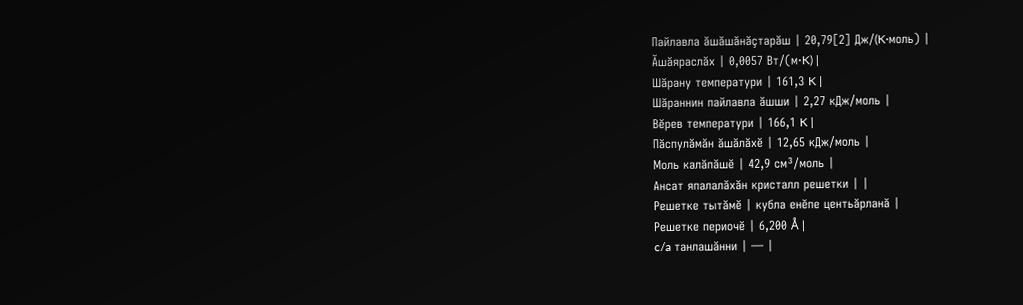Пайлавла ăшăшăнăçтарăш | 20,79[2] Дж/(K·моль) |
Ăшăяраслăх | 0,0057 Вт/(м·K) |
Шăрану температури | 161,3 K |
Шăраннин пайлавла ăшши | 2,27 кДж/моль |
Вĕрев температури | 166,1 K |
Пăспулăмăн ăшăлăхĕ | 12,65 кДж/моль |
Моль калăпăшĕ | 42,9 см³/моль |
Ансат япалалăхăн кристалл решетки | |
Решетке тытăмĕ | кубла енĕпе центьăрланă |
Решетке периочĕ | 6,200 Å |
c/a танлашăнни | — |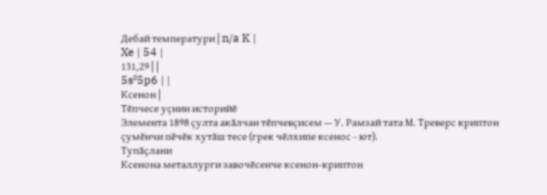Дебай температури | n/a K |
Xe | 54 |
131,29 | |
5s²5p6 | |
Ксенон |
Тĕпчесе уçнин историйĕ
Элемента 1898 çулта акăлчан тĕпчевçисем — У. Рамзай тата М. Треверс криптон çумĕнчи пĕчĕк хутăш тесе (грек чĕлхипе ксенос - ют).
Тупăçлани
Ксенона металлурги завочĕсенче ксенон-криптон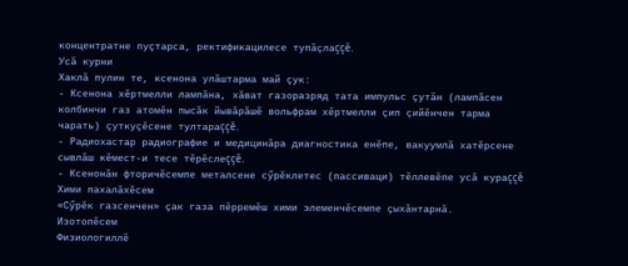концентратне пуçтарса, ректификацилесе тупăçлаççĕ.
Усă курни
Хаклă пулин те, ксенона улăштарма май çук:
- Ксенона хĕртмелли лампăна, хăват газоразряд тата импульс çутăн (лампăсен колбинчи газ атомĕн пысăк йывăрăшĕ вольфрам хĕртмелли çип çийĕнчен тарма чарать) çуткуçĕсене тултараççĕ.
- Радиохастар радиографие и медицинăра диагностика енĕпе, вакуумлă хатĕрсене сывлăш кĕмест-и тесе тĕрĕслеççĕ.
- Ксенонăн фторичĕсемпе металсене сӳрĕклетес (пассиваци) тĕллевĕпе усă кураççĕ
Хими пахалăхĕсем
«Сӳрĕк газсенчен» çак газа пĕрремĕш хими элеменчĕсемпе çыхăнтарнă.
Изотопĕсем
Физиологиллĕ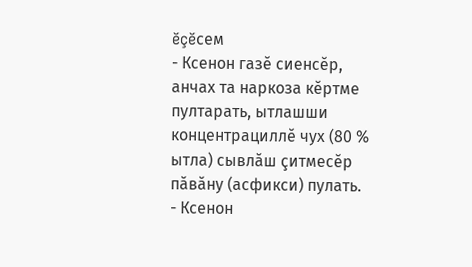ĕçĕсем
- Ксенон газĕ сиенсĕр, анчах та наркоза кĕртме пултарать, ытлашши концентрациллĕ чух (80 % ытла) сывлăш çитмесĕр пăвăну (асфикси) пулать.
- Ксенон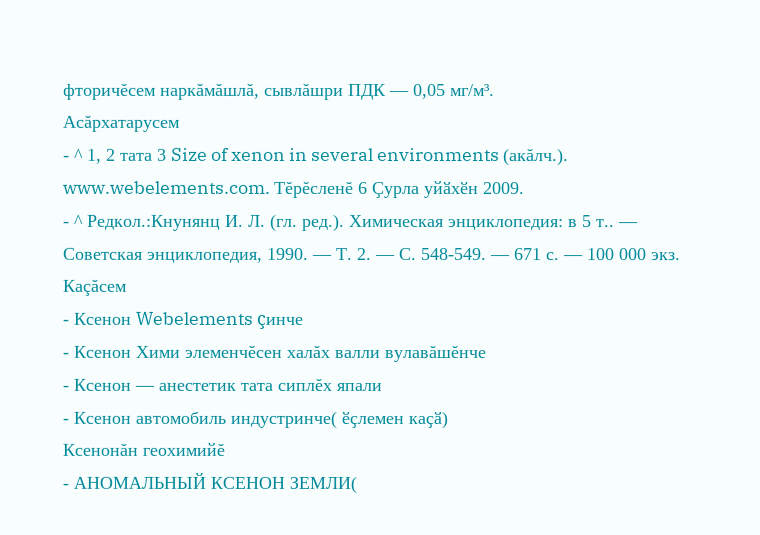фторичĕсем наркăмăшлă, сывлăшри ПДК — 0,05 мг/м³.
Асăрхатарусем
- ^ 1, 2 тата 3 Size of xenon in several environments (акăлч.). www.webelements.com. Тĕрĕсленĕ 6 Ҫурла уйӑхӗн 2009.
- ^ Редкол.:Кнунянц И. Л. (гл. ред.). Химическая энциклопедия: в 5 т.. — Советская энциклопедия, 1990. — Т. 2. — С. 548-549. — 671 с. — 100 000 экз.
Каçăсем
- Ксенон Webelements çинче
- Ксенон Хими элеменчĕсен халăх валли вулавăшĕнче
- Ксенон — анестетик тата сиплĕх япали
- Ксенон автомобиль индустринче( ӗҫлемен каҫӑ)
Ксенонăн геохимийĕ
- АНОМАЛЬНЫЙ КСЕНОН ЗЕМЛИ(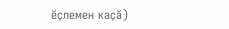ӗҫлемен каҫӑ)